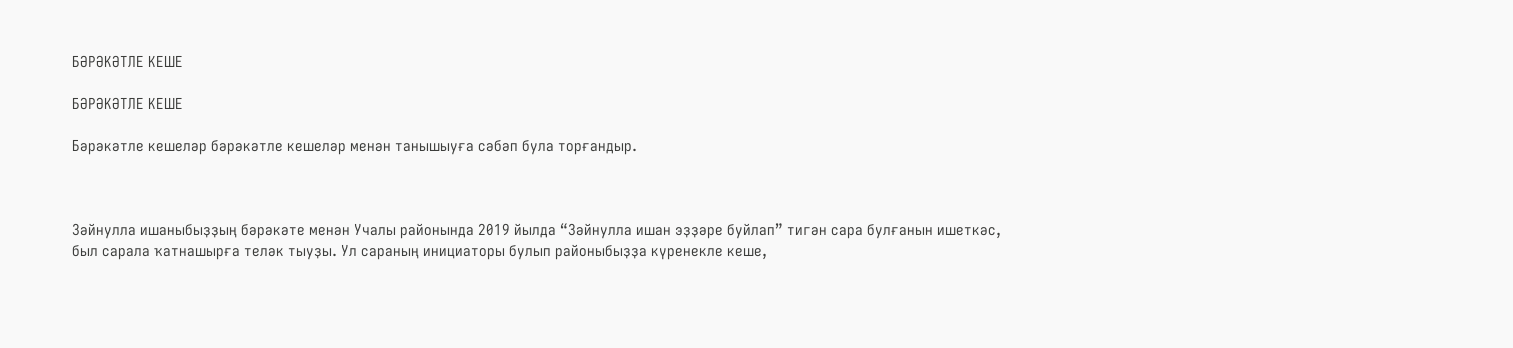БӘРӘКӘТЛЕ КЕШЕ

БӘРӘКӘТЛЕ КЕШЕ

Бәрәкәтле кешеләр бәрәкәтле кешеләр менән танышыуға сәбәп була торғандыр.



Зәйнулла ишаныбыҙҙың бәрәкәте менән Учалы районында 2019 йылда “Зәйнулла ишан эҙҙәре буйлап” тигән сара булғанын ишеткәс, был сарала ҡатнашырға теләк тыуҙы. Ул сараның инициаторы булып районыбыҙҙа күренекле кеше,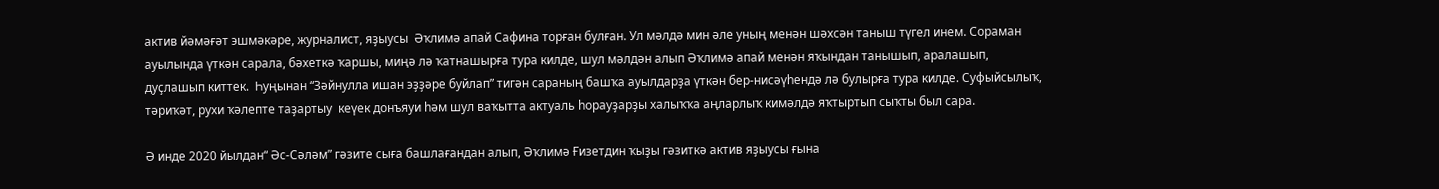актив йәмәғәт эшмәкәре, журналист, яҙыусы  Әҡлимә апай Сафина торған булған. Ул мәлдә мин әле уның менән шәхсән таныш түгел инем. Сораман ауылында үткән сарала, бәхеткә ҡаршы, миңә лә ҡатнашырға тура килде, шул мәлдән алып Әҡлимә апай менән яҡындан танышып, аралашып, дуҫлашып киттек.  Һуңынан “Зәйнулла ишан эҙҙәре буйлап” тигән сараның башҡа ауылдарҙа үткән бер-нисәүһендә лә булырға тура килде. Суфыйсылыҡ, тәриҡәт, рухи ҡәлепте таҙартыу  кеүек донъяуи һәм шул ваҡытта актуаль һорауҙарҙы халыҡҡа аңларлыҡ кимәлдә яҡтыртып сыҡты был сара.

Ә инде 2020 йылдан“ Әс-Сәләм” гәзите сыға башлағандан алып, Әҡлимә Ғизетдин ҡыҙы гәзиткә актив яҙыусы ғына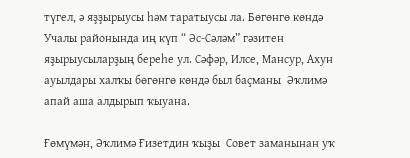түгел, ә яҙҙырыусы һәм таратыусы ла. Бөгөнгө көндә Учалы районында иң күп “ Әс-Сәләм” гәзитен яҙырыусыларҙың береһе ул. Сәфәр, Илсе, Мансур, Ахун ауылдары халҡы бөгөнгө көндә был баҫманы  Әҡлимә апай аша алдырып ҡыуана.

Ғөмүмән, Әҡлимә Ғизетдин ҡыҙы  Совет заманынан уҡ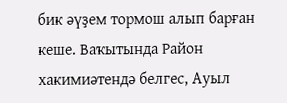бик әүҙем тормош алып барған кеше. Ваҡытында Район хакимиәтендә белгес, Ауыл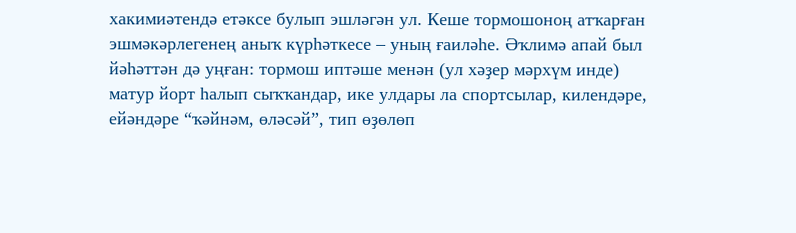хакимиәтендә етәксе булып эшләгән ул. Кеше тормошоноң атҡарған эшмәкәрлегенең аныҡ күрһәткесе – уның ғаиләһе. Әҡлимә апай был йәһәттән дә уңған: тормош иптәше менән (ул хәҙер мәрхүм инде) матур йорт һалып сыҡҡандар, ике улдары ла спортсылар, килендәре, ейәндәре “ҡәйнәм, өләсәй”, тип өҙөлөп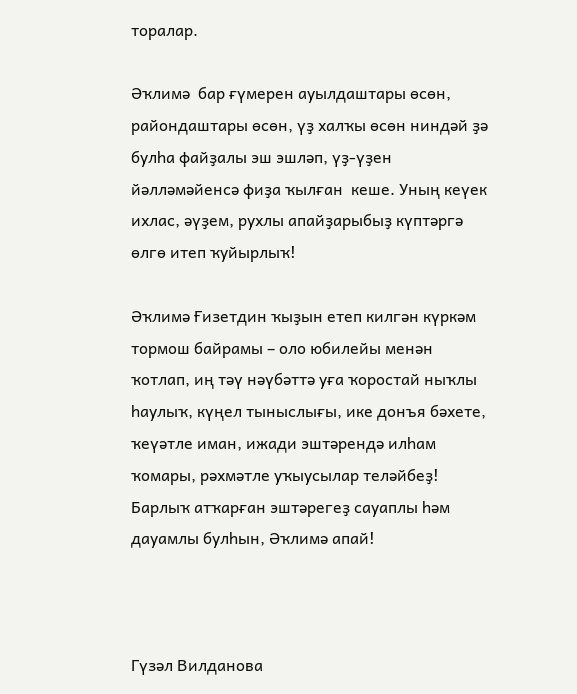торалар.

Әҡлимә  бар ғүмерен ауылдаштары өсөн, райондаштары өсөн, үҙ халҡы өсөн ниндәй ҙә булһа файҙалы эш эшләп, үҙ-үҙен йәлләмәйенсә фиҙа ҡылған  кеше. Уның кеүек ихлас, әүҙем, рухлы апайҙарыбыҙ күптәргә өлгө итеп ҡуйырлыҡ!

Әҡлимә Ғизетдин ҡыҙын етеп килгән күркәм тормош байрамы – оло юбилейы менән ҡотлап, иң тәү нәүбәттә уға ҡоростай ныҡлы һаулыҡ, күңел тыныслығы, ике донъя бәхете, ҡеүәтле иман, ижади эштәрендә илһам ҡомары, рәхмәтле уҡыусылар теләйбеҙ! Барлыҡ атҡарған эштәрегеҙ сауаплы һәм дауамлы булһын, Әҡлимә апай!



Гүзәл Вилданова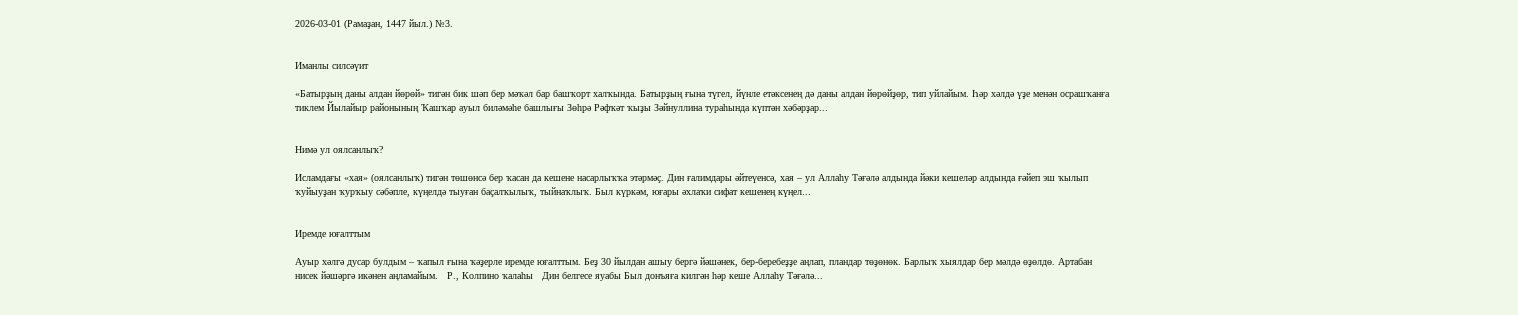2026-03-01 (Рамаҙан, 1447 йыл.) №3.


Иманлы силсәүит

«Батырҙың даны алдан йөрөй» тигән бик шәп бер мәҡәл бар башҡорт халҡында. Батырҙың ғына түгел, йүнле етәксенең дә даны алдан йөрөйҙөр, тип уйлайым. Һәр хәлдә үҙе менән осрашҡанға тиклем Йылайыр районының Ҡашҡар ауыл биләмәһе башлығы Зөһрә Рәфҡәт ҡыҙы Зәйнуллина тураһында күптән хәбәрҙар...


Нимә ул оялсанлыҡ?

Исламдағы «хая» (оялсанлыҡ) тигән төшөнсә бер ҡасан да кешене насарлыҡҡа этәрмәҫ. Дин ғалимдары әйтеүенсә, хая – ул Аллаһу Тәғәлә алдында йәки кешеләр алдында ғәйеп эш ҡылып ҡуйыуҙан ҡурҡыу сәбәпле, күңелдә тыуған баҫалҡылыҡ, тыйнаҡлыҡ. Был күркәм, юғары әхлаҡи сифат кешенең күңел...


Иремде юғалттым

Ауыр хәлгә дусар булдым – ҡапыл ғына ҡәҙерле иремде юғалттым. Беҙ 30 йылдан ашыу бергә йәшәнек, бер-беребеҙҙе аңлап, пландар төҙөнөк. Барлыҡ хыялдар бер мәлдә өҙөлдө. Артабан нисек йәшәргә икәнен аңламайым.   Р., Колпино ҡалаһы   Дин белгесе яуабы Был донъяға килгән һәр кеше Аллаһу Тәғәлә...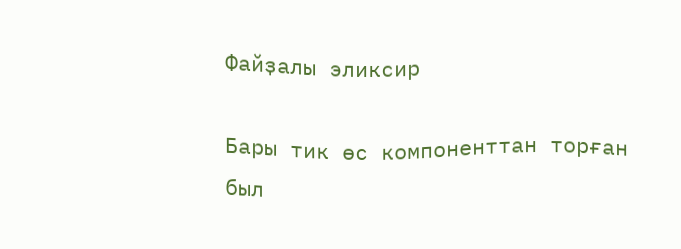Файҙалы эликсир

Бары тик өс компоненттан торған был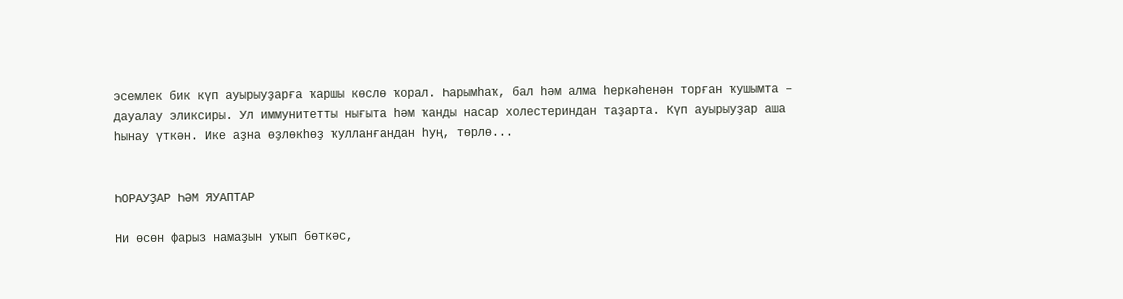эсемлек бик күп ауырыуҙарға ҡаршы көслө ҡорал. Һарымһаҡ, бал һәм алма һеркәһенән торған ҡушымта – дауалау эликсиры. Ул иммунитетты нығыта һәм ҡанды насар холестериндан таҙарта. Күп ауырыуҙар аша һынау үткән. Ике аҙна өҙлөкһөҙ ҡулланғандан һуң, төрлө...


ҺОРАУҘАР ҺӘМ ЯУАПТАР

Ни өсөн фарыз намаҙын уҡып бөткәс,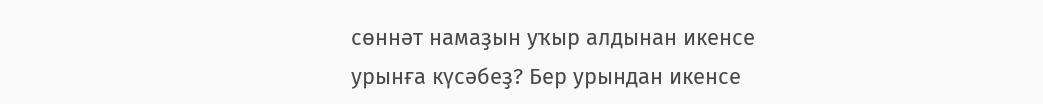сөннәт намаҙын уҡыр алдынан икенсе урынға күсәбеҙ? Бер урындан икенсе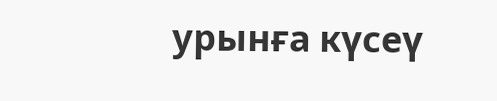урынға күсеү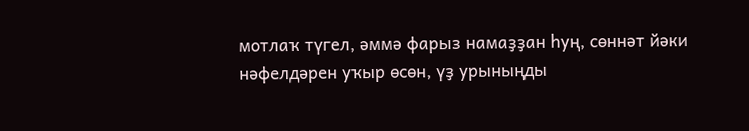мотлаҡ түгел, әммә фарыз намаҙҙан һуң, сөннәт йәки нәфелдәрен уҡыр өсөн, үҙ урыныңды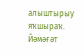алыштырыу яҡшыраҡ. Йәмәғәт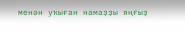менән уҡыған намаҙҙы яңғыҙ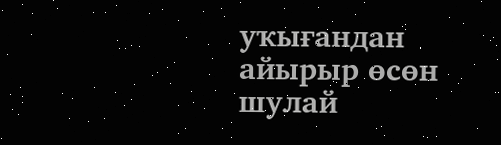уҡығандан айырыр өсөн шулай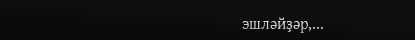эшләйҙәр,...